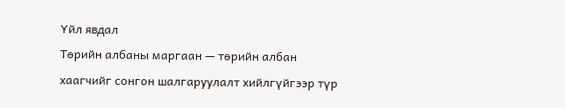Үйл явдал
Төрийн албаны маргаан — төрийн албан хаагчийг сонгон шалгаруулалт хийлгүйгээр түр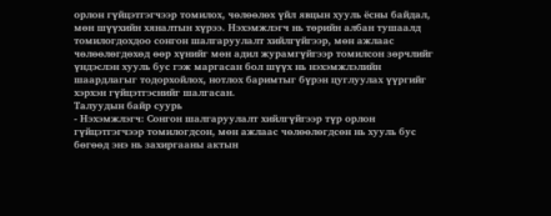орлон гүйцэтгэгчээр томилох, чөлөөлөх үйл явцын хууль ёсны байдал, мөн шүүхийн хяналтын хүрээ. Нэхэмжлэгч нь төрийн албан тушаалд томилогдохдоо сонгон шалгаруулалт хийлгүйгээр, мөн ажлаас чөлөөлөгдөхөд өөр хүнийг мөн адил журамгүйгээр томилсон зөрчлийг үндэслэн хууль бус гэж маргасан бол шүүх нь нэхэмжлэлийн шаардлагыг тодорхойлох, нотлох баримтыг бүрэн цуглуулах үүргийг хэрхэн гүйцэтгэснийг шалгасан.
Талуудын байр суурь
- Нэхэмжлэгч: Сонгон шалгаруулалт хийлгүйгээр түр орлон гүйцэтгэгчээр томилогдсон, мөн ажлаас чөлөөлөгдсөн нь хууль бус бөгөөд энэ нь захиргааны актын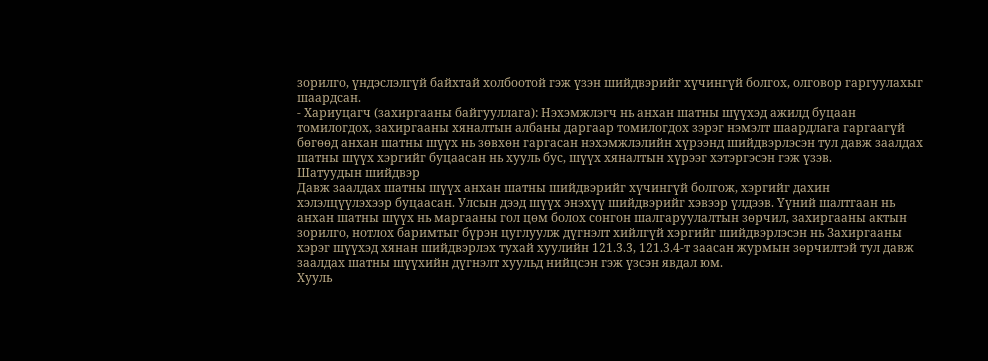зорилго, үндэслэлгүй байхтай холбоотой гэж үзэн шийдвэрийг хүчингүй болгох, олговор гаргуулахыг шаардсан.
- Хариуцагч (захиргааны байгууллага): Нэхэмжлэгч нь анхан шатны шүүхэд ажилд буцаан томилогдох, захиргааны хяналтын албаны даргаар томилогдох зэрэг нэмэлт шаардлага гаргаагүй бөгөөд анхан шатны шүүх нь зөвхөн гаргасан нэхэмжлэлийн хүрээнд шийдвэрлэсэн тул давж заалдах шатны шүүх хэргийг буцаасан нь хууль бус, шүүх хяналтын хүрээг хэтэргэсэн гэж үзэв.
Шатуудын шийдвэр
Давж заалдах шатны шүүх анхан шатны шийдвэрийг хүчингүй болгож, хэргийг дахин хэлэлцүүлэхээр буцаасан. Улсын дээд шүүх энэхүү шийдвэрийг хэвээр үлдээв. Үүний шалтгаан нь анхан шатны шүүх нь маргааны гол цөм болох сонгон шалгаруулалтын зөрчил, захиргааны актын зорилго, нотлох баримтыг бүрэн цуглуулж дүгнэлт хийлгүй хэргийг шийдвэрлэсэн нь Захиргааны хэрэг шүүхэд хянан шийдвэрлэх тухай хуулийн 121.3.3, 121.3.4-т заасан журмын зөрчилтэй тул давж заалдах шатны шүүхийн дүгнэлт хуульд нийцсэн гэж үзсэн явдал юм.
Хууль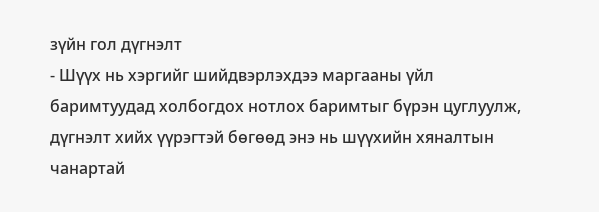зүйн гол дүгнэлт
- Шүүх нь хэргийг шийдвэрлэхдээ маргааны үйл баримтуудад холбогдох нотлох баримтыг бүрэн цуглуулж, дүгнэлт хийх үүрэгтэй бөгөөд энэ нь шүүхийн хяналтын чанартай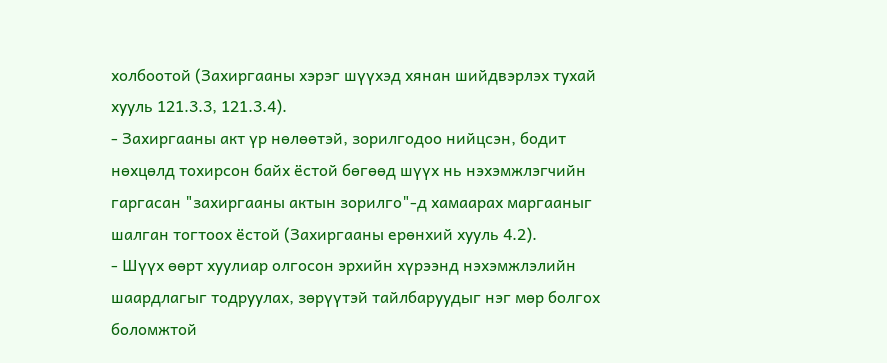холбоотой (Захиргааны хэрэг шүүхэд хянан шийдвэрлэх тухай хууль 121.3.3, 121.3.4).
- Захиргааны акт үр нөлөөтэй, зорилгодоо нийцсэн, бодит нөхцөлд тохирсон байх ёстой бөгөөд шүүх нь нэхэмжлэгчийн гаргасан "захиргааны актын зорилго"-д хамаарах маргааныг шалган тогтоох ёстой (Захиргааны ерөнхий хууль 4.2).
- Шүүх өөрт хуулиар олгосон эрхийн хүрээнд нэхэмжлэлийн шаардлагыг тодруулах, зөрүүтэй тайлбаруудыг нэг мөр болгох боломжтой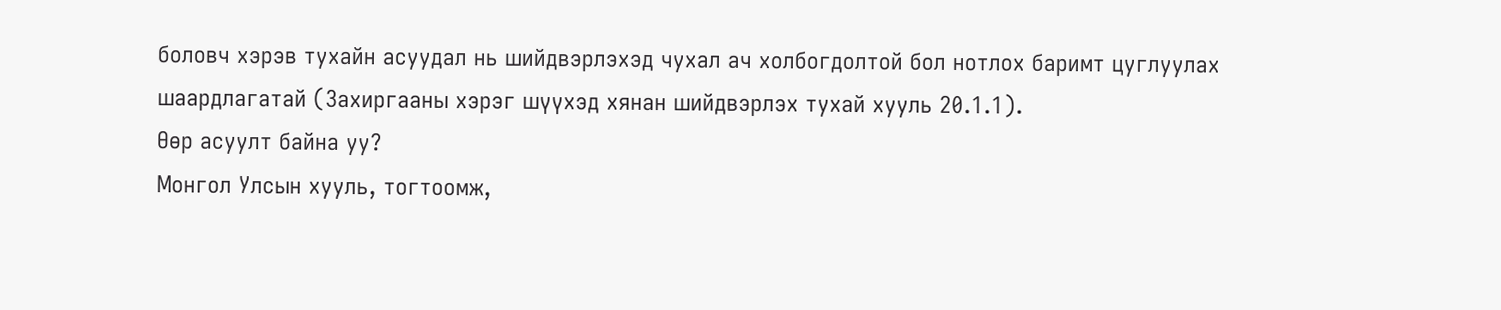боловч хэрэв тухайн асуудал нь шийдвэрлэхэд чухал ач холбогдолтой бол нотлох баримт цуглуулах шаардлагатай (Захиргааны хэрэг шүүхэд хянан шийдвэрлэх тухай хууль 20.1.1).
Өөр асуулт байна уу?
Монгол Улсын хууль, тогтоомж,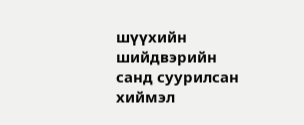шүүхийн шийдвэрийн санд суурилсан хиймэл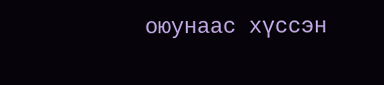оюунаас хүссэн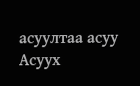асуултаа асуу
Асуух